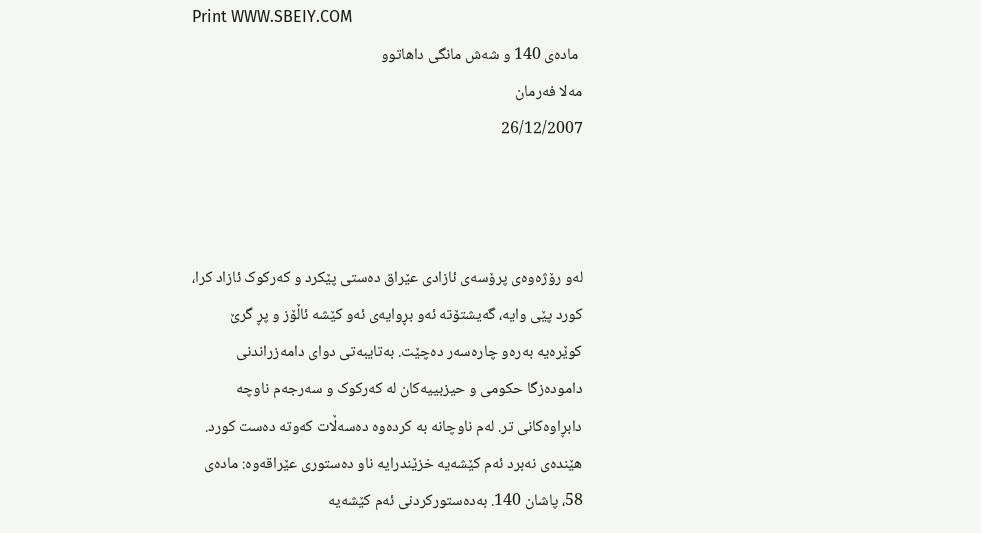Print WWW.SBEIY.COM
 ماده‌ی 140 و شه‌ش مانگی داهاتوو
مه‌لا فه‌رمان
26/12/2007



له‌و رۆژه‌وه‌ی پرۆسه‌ی ئازادی عێراق ده‌ستی پێکرد و که‌رکوک ئازاد کرا، کورد پێی وایه‌، گه‌یشتۆته‌ ئه‌و بڕوایه‌ی ئه‌و کێشه‌ ئاڵۆز و پڕ گرێ کوێره‌یه‌ به‌ره‌و چاره‌سه‌ر ده‌چێت‌. به‌تایبه‌تی دوای دامه‌زراندنی داموده‌زگا حکومی و حیزبییه‌کان له‌ که‌رکوک و سه‌رجه‌م ناوچه‌ دابڕاوه‌کانی تر. له‌م ناوچانه‌ به‌ کرده‌وه‌ ده‌سه‌ڵات که‌وته‌ ده‌ست کورد. هێنده‌ی نه‌برد ئه‌م کێشه‌یه‌ خزێندرایه‌ ناو ده‌ستوری عێراقه‌وه‌: ماده‌ی 58، پاشان 140. به‌ده‌ستورکردنی ئه‌م کێشه‌یه‌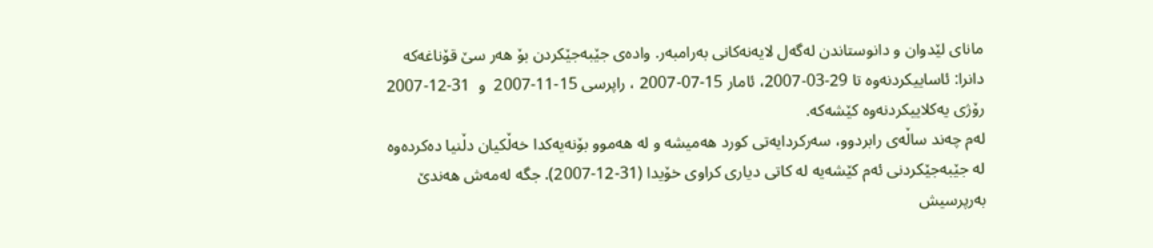مانای لێدوان و دانوستاندن له‌گه‌ل لایه‌نه‌کانی به‌رامبه‌ر. واده‌ی جێبه‌جێکردن بۆ هه‌ر سێ قۆناغه‌که‌ دانرا: ئاساییکردنه‌وه‌ تا 29-03-2007، ئامار 15-07-2007 ، راپرسی 15-11-2007  و  31-12-2007  رۆژی یه‌کلاییکردنه‌وه‌ کێشه‌که‌.
له‌م چه‌ند ساڵه‌ی رابردوو، سه‌رکردایه‌تی کورد هه‌میشه‌ و له‌ هه‌موو بۆنه‌یه‌کدا خه‌ڵکیان دڵنیا ده‌کرده‌وه‌ له‌ جێبه‌جێکردنی ئه‌م کێشه‌یه‌ له‌ کاتی دیاری کراوی خۆیدا (31-12-2007). جگه‌ له‌مه‌ش هه‌ندێ به‌رپرسیش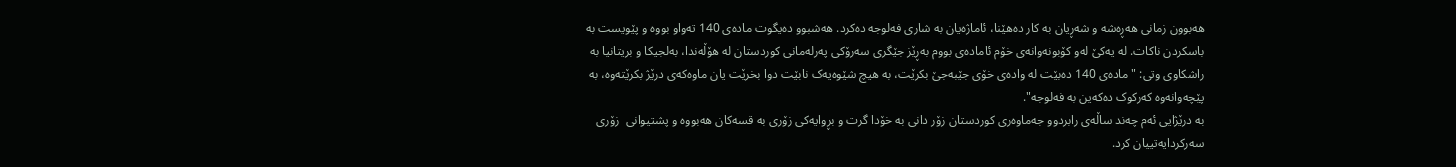هه‌بوون زمانی هه‌ڕه‌شه‌ و شه‌ڕیان به‌ کار ده‌هێنا، ئاماژه‌یان به‌ شاری فه‌لوجه‌ ده‌کرد. هه‌شبوو ده‌یگوت ماده‌ی 140 ته‌واو بووه‌ و پێویست به‌ باسکردن ناکات. له‌ یه‌کێ له‌و کۆبونه‌وانه‌ی خۆم ئاماده‌ی بووم به‌ڕێز جێگری سه‌رۆکی په‌رله‌مانی کوردستان‌ له‌ هۆڵه‌ندا، به‌لجیکا و بریتانیا به‌ راشکاوی وتی: " ماده‌ی 140 ده‌بێت له‌ واده‌ی خۆی جێبه‌جێ بکرێت، به‌ هیچ شێوه‌یه‌ک نابێت دوا بخرێت یان ماوه‌که‌ی درێژ بکرێته‌وه‌، به‌ پێچه‌وانه‌وه‌ که‌رکوک ده‌که‌ین به‌ فه‌لوجه‌".
به‌ درێژایی ئه‌م چه‌ند ساڵه‌ی رابردوو جه‌ماوه‌ری کوردستان زۆر دانی به‌ خۆدا گرت و بڕوایه‌کی زۆری به‌ قسه‌کان هه‌بووه‌ و پشتیوانی  زۆری سه‌رکردایه‌تییان ‌کرد.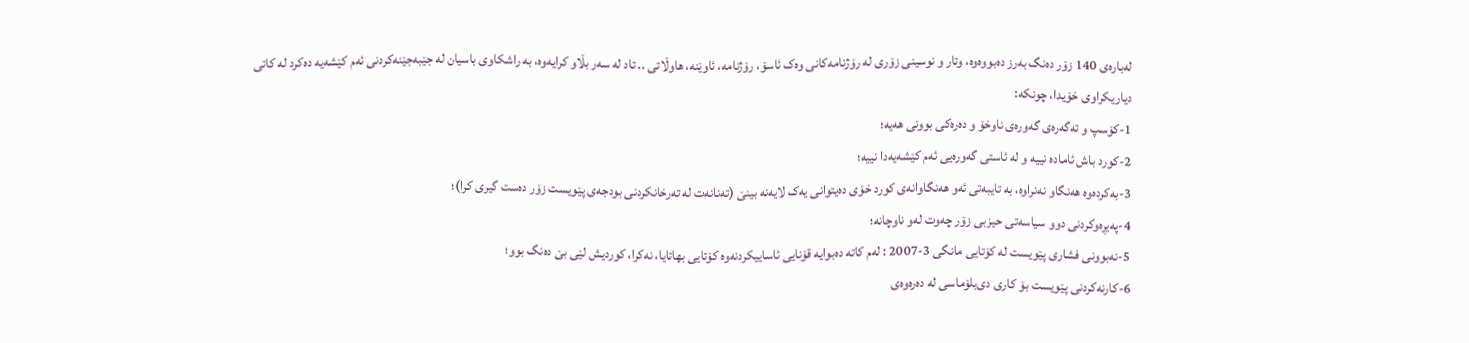له‌باره‌ی 140 زۆر ده‌نگ به‌رز ده‌بووه‌وه‌، وتار و نوسینی زۆری له‌ رۆژنامه‌کانی وه‌ک ئاسۆ، رۆژنامه‌، ئاوێنه‌، هاوڵاتی .. تاد له‌ سه‌ر بڵاو کرایه‌وه‌، به‌ راشکاوی باسیان له جێبه‌جێنه‌کردنی ئه‌م کێشه‌یه‌ ده‌کرد له‌ کاتی دیاریکراوی خۆیدا، چونکه‌:
1-کۆسپ و ته‌گه‌ره‌ی گه‌وره‌ی ناوخۆ و ده‌ره‌کی بوونی هه‌یه‌؛
2-کورد باش ئاماده‌ نییه‌ و له‌ ئاستی گه‌وره‌یی ئه‌م کێشه‌یه‌دا نییه‌؛
3-به‌کرده‌وه‌ هه‌نگاو نه‌نراوه‌، به‌ تایبه‌تی ئه‌و هه‌نگاوانه‌ی کورد خۆی ده‌یتوانی یه‌ک لایه‌نه‌ بینێ (ته‌نانه‌ت له‌ ته‌رخانکردنی بودجه‌ی پێویست زۆر ده‌ست گیری کرا)؛
4-په‌یڕه‌وکردنی دوو سیاسه‌تی حیزبی زۆر چه‌وت له‌و ناوچانه‌؛
5-نه‌بوونی فشار‌ی پێویست له‌ کۆتایی‌ مانگی 3-2007 : له‌م کاته‌ ده‌بوایه‌ قۆنایی ئاساییکردنه‌وه‌ کۆتایی بهاتایا، نه‌کرا، کوردیش لێی بێ ده‌نگ بوو؛
6-کارنه‌کردنی پێویست بۆ کاری دی‌بلۆماسی له‌ ده‌ره‌وه‌ی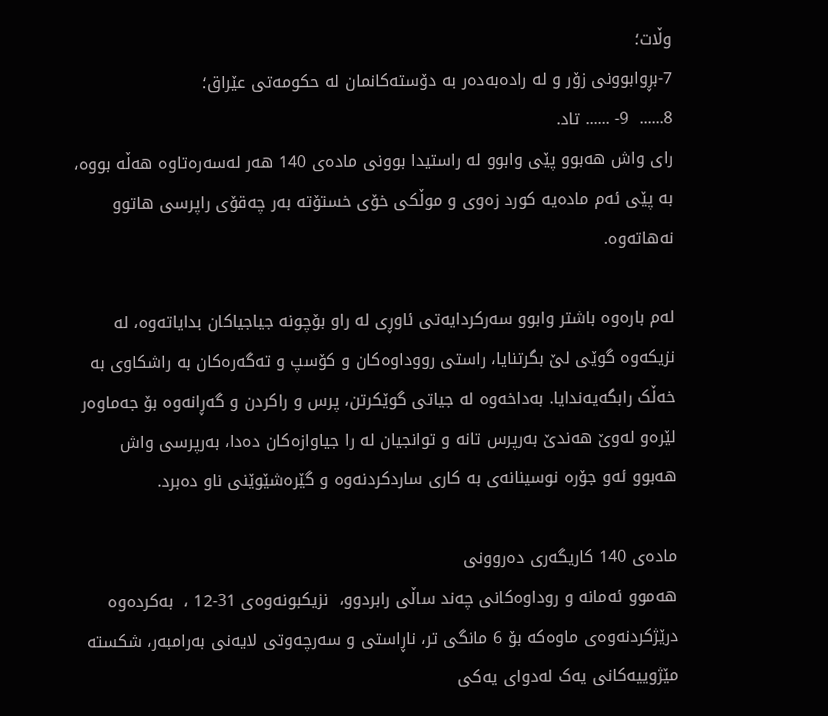وڵات؛‌
7-بڕوابوونی زۆر و له‌ راده‌به‌ده‌ر به‌ دۆسته‌کانمان له‌ حکومه‌تی عێراق؛
8......  9- ...... تاد.
رای واش هه‌بوو پێی وابوو له‌ راستیدا بوونی ماده‌ی 140 هه‌ر له‌سه‌ره‌تاوه‌ هه‌ڵه‌ بووه‌، به‌ پێی ئه‌م ماده‌یه‌ کورد زه‌وی و موڵکی خۆی خستۆته‌ به‌ر چه‌قۆی راپرسی هاتوو نه‌هاته‌وه‌.

له‌م باره‌وه‌ باشتر وابوو سه‌رکردایه‌تی ئاوڕی له‌ راو بۆچونه‌ جیاجیاکان بدایاته‌وه‌، له‌ نزیکه‌وه‌ گوێی لێ بگرتنایا، راستی رووداوه‌کان و کۆسپ و ته‌گه‌ره‌کان به‌ راشکاوی به‌ خه‌ڵک رابگه‌یه‌ندایا. به‌داخه‌وه له‌ جیاتی گوێکرتن، پرس و راکردن و گه‌ڕانه‌وه‌ بۆ جه‌ماوه‌ر‌ لێره‌و له‌وێ هه‌ندێ به‌رپرس تانه‌ و توانجیان له‌ را جیاوازه‌کان ده‌دا، به‌رپرسی واش هه‌بوو ئه‌و جۆره‌‌ نوسینانه‌ی به‌ کاری ساردکردنه‌وه‌ و گێره‌شێوێنی ناو ده‌برد‌.

ماده‌ی 140 کاریگه‌ری ده‌روونی
هه‌موو ئه‌مانه‌ و روداوه‌کانی چه‌ند ساڵی رابردو‌و،  نزیکبونه‌وه‌ی 31-12 ،  به‌کرده‌وه‌ درێژکردنه‌وه‌ی ماوه‌که‌ بۆ 6 مانگی تر، ناڕاستی و سه‌رچه‌وتی لایه‌نی به‌رامبه‌ر، شکسته‌ مێژوییه‌کانی یه‌ک له‌دوای یه‌کی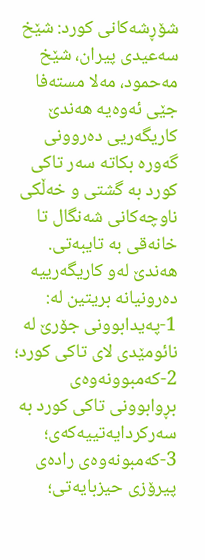شۆڕشه‌کانی کورد: شێخ سه‌عیدی پیران، شێخ مه‌حمود، مه‌لا مسته‌فا جێی ئه‌وه‌یه‌ هه‌ندێ کاریگه‌ریی ده‌روونی گه‌و‌ره‌ بکاته‌ سه‌ر تاکی کورد به‌ گشتی و خه‌ڵکی ناوچه‌کانی شه‌نگال تا خانه‌قی به‌ تایبه‌تی.  هه‌ندێ له‌و کاریگه‌رییه‌ ده‌رونیانه‌ بریتین له‌:
1-په‌یدابوونی جۆرێ له‌ نائومێدی لای تاکی کورد؛
2-که‌مبوونه‌وه‌ی بڕوابوونی تاکی کورد به‌ سه‌رکردایه‌تییه‌که‌ی؛
3-که‌مبونه‌وه‌ی راده‌ی پیرۆزی حیزبایه‌تی؛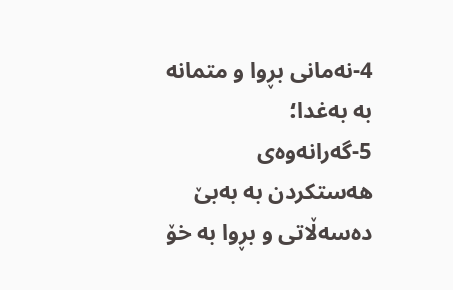4-نه‌مانی بڕوا و متمانه‌ به‌ به‌غدا؛
5-گه‌رانه‌وه‌ی هه‌ستکردن به‌ به‌بێ ده‌سه‌ڵاتی و بڕوا به‌ خۆ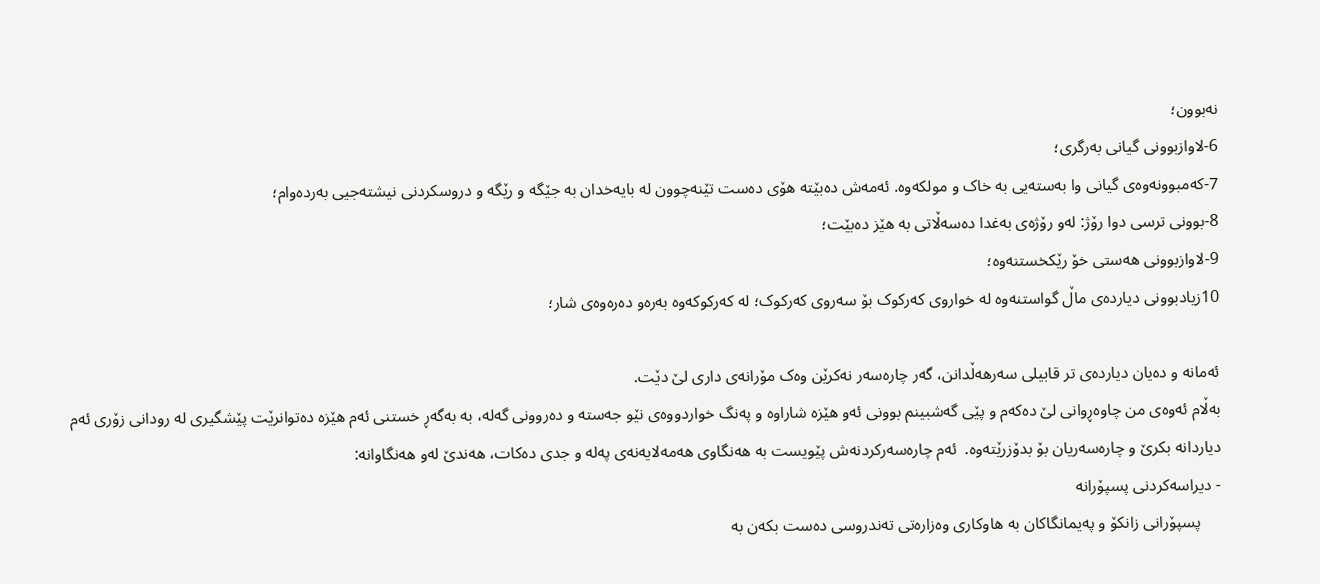نه‌بوون؛
6-لاوازبوونی گیانی به‌رگری؛
7-که‌مبوونه‌وه‌ی گیانی وا به‌سته‌یی به‌ خاک و مولکه‌وه‌. ئه‌مه‌ش ده‌بێته‌ هۆی ده‌ست تێنه‌چوون له‌ بایه‌خدان به‌ جێگه‌ و رێگه‌ و دروسکردنی نیشته‌جیی به‌رده‌وام؛
8-بوونی ترسی دوا رۆژ: له‌و رۆژه‌ی به‌غدا ده‌سه‌ڵاتی به‌ هێز ده‌بێت؛
9-لاوازبوونی هه‌ستی خۆ رێکخستنه‌وه‌؛
10زیادبوونی دیارده‌ی ماڵ گواستنه‌وه‌ له‌ خواروی که‌رکوک بۆ سه‌روی که‌رکوک؛ له‌ که‌رکوکه‌وه‌ به‌ره‌و ده‌ره‌وه‌ی شار؛

ئه‌مانه‌ و ده‌یان دیارده‌ی تر قابیلی سه‌رهه‌ڵدانن، گه‌ر چاره‌سه‌ر نه‌کرێن وه‌ک مۆرانه‌ی داری لێ دێت.
به‌ڵام ئه‌وه‌ی من چاوه‌ڕوانی لێ ده‌که‌م و پێی گه‌شبینم بوونی ئه‌و هێزه‌ شاراوه‌ و په‌نگ خواردووه‌ی نێو جه‌سته‌ و ده‌روونی گه‌له، به‌ به‌گه‌ڕ خستنی‌ ئه‌م هێزه‌ ده‌توانرێت پێشگیری له‌ رودانی زۆری ئه‌م دیاردانه‌ بکرێ و چاره‌سه‌ریان بۆ بدۆزرێته‌وه‌.  ئه‌م چاره‌سه‌رکردنه‌ش پێویست به‌ هه‌نگاوی هه‌مه‌لایه‌نه‌ی په‌له‌ و جدی ده‌کات، هه‌ندێ له‌و هه‌نگاوانه‌:
- دیراسه‌کردنی پسپۆرانه‌
     پسپۆرانی زانکۆ و په‌یمانگاکان به‌ هاوکاری وه‌زاره‌تی ته‌ندروسی ده‌ست بکه‌ن‌ به‌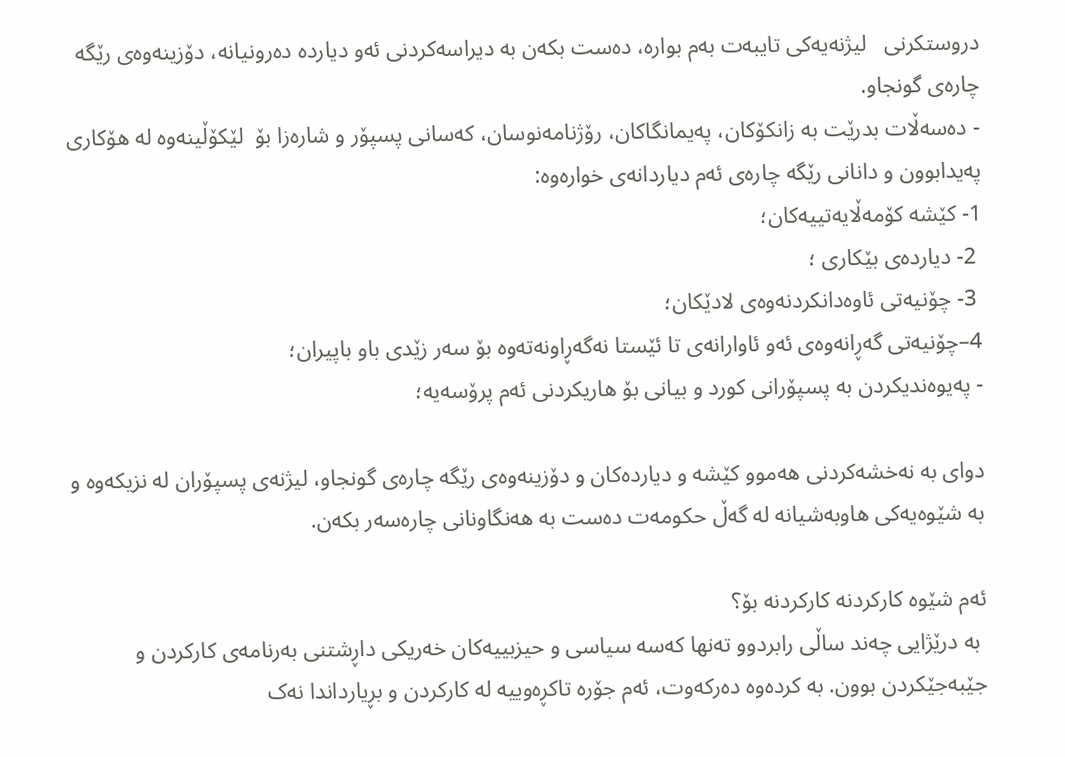دروستکرنی   لیژنه‌یه‌کی تایبه‌ت به‌م بواره‌، ده‌ست بکه‌ن به دیراسه‌کردنی ئه‌و دیارده‌ ده‌رونیانه‌، دۆزینه‌وه‌ی رێگه چاره‌ی گونجاو.
- ده‌سه‌ڵات بدرێت به‌ زانکۆکان، په‌یمانگاکان، رۆژنامه‌نوسان، که‌سانی پسپۆر و شاره‌زا بۆ  لێکۆڵینه‌وه له‌ هۆکاری په‌یدابوون و دانانی رێگه‌ چاره‌ی ئه‌م دیاردانه‌ی خواره‌وه‌:
1- کێشه‌ کۆمه‌ڵایه‌تییه‌کان؛
 2- دیارده‌ی بێکاری ؛
 3- چۆنیه‌تی ئاوه‌دانکردنه‌وه‌ی لادێکان؛
4–چۆنیه‌تی گه‌ڕانه‌وه‌ی ئه‌و ئاوارانه‌ی تا ئێستا‌ نه‌گه‌ڕاونه‌ته‌وه‌ بۆ سه‌ر زێدی باو باپیران؛
- په‌یوه‌ندیکردن به‌ پسپۆرانی کورد و بیانی بۆ هاریکردنی ئه‌م پرۆسه‌یه‌‌؛

دوای به‌ نه‌خشه‌کردنی هه‌موو کێشه‌ و دیارده‌کان و دۆزینه‌وه‌ی رێگه‌ چاره‌ی گونجاو، لیژنه‌ی پسپۆران له‌ نزیکه‌وه‌ و به‌ شێوه‌یه‌کی هاوبه‌شیانه‌ له‌ گه‌ڵ حکومه‌ت ده‌ست به‌ هه‌نگاونانی چاره‌سه‌ر بکه‌ن.

ئه‌م شێوه‌ کارکردنه‌‌ کارکردنه‌ بۆ؟
 به‌ درێژایی چه‌ند ساڵی رابردوو ته‌نها که‌سه‌ سیاسی و حیزبییه‌کان خه‌ریکی داڕشتنی به‌رنامه‌ی کارکردن و  جێبه‌جێکردن بوون‌. به‌ کرده‌وه‌ ده‌رکه‌وت، ئه‌م جۆره‌ تاکڕه‌وییه‌ له‌ کارکردن و بڕیارداندا‌ نه‌ک‌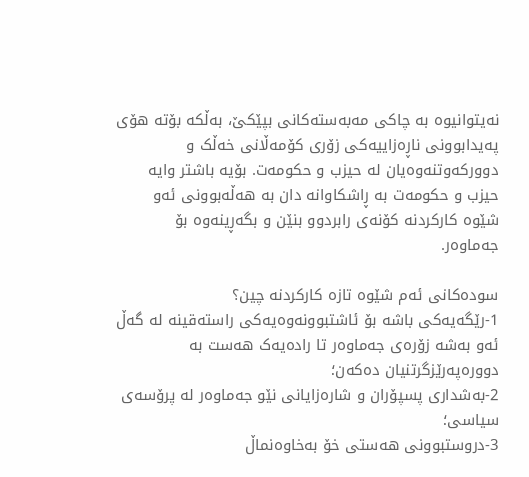نه‌یتوانیوه‌ به‌ چاکی مه‌به‌سته‌کانی بپێکێ، به‌ڵکه‌ بۆته‌ هۆی په‌یدابوونی ناڕه‌زاییه‌کی زۆری کۆمه‌ڵانی خه‌ڵک و دوورکه‌وتنه‌وه‌یان له‌ حیزب و حکومه‌ت. بۆیه‌ باشتر وایه‌ حیزب و حکومه‌ت به‌ ڕاشکاوانه‌ دان به‌ هه‌ڵه‌بوونی ئه‌و شێوه‌ کارکردنه‌ کۆنه‌ی رابردوو بنێن و بگه‌ڕینه‌وه‌ بۆ جه‌ماوه‌ر.

سوده‌کانی ئه‌م شێوه تازه‌‌ کارکردنه‌ چین؟
1-رێگه‌یه‌کی باشه‌ بۆ ئاشتبوونه‌وه‌یه‌کی راسته‌قینه‌ له‌ گه‌ڵ ئه‌و به‌شه‌ زۆره‌ی جه‌ماوه‌ر تا راده‌یه‌ک هه‌ست به‌ دووره‌په‌رێزگرتنیان ده‌که‌ن؛
2-به‌شداری پسپۆران و شاره‌زایانی نێو جه‌ماوه‌ر له‌ پرۆسه‌ی سیاسی؛
3-دروستبوونی هه‌ستی خۆ به‌خاوه‌نماڵ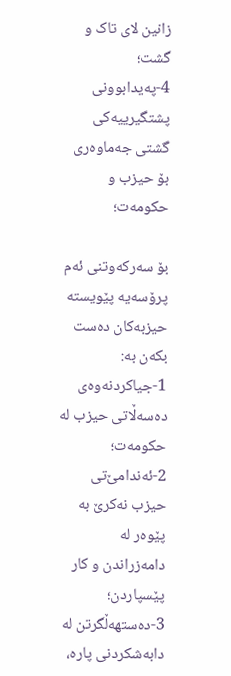زانین لای تاک و گشت؛
4-په‌یدابوونی پشتگیرییه‌کی گشتی جه‌ماوه‌ری بۆ حیزب و حکومه‌ت؛

بۆ سه‌رکه‌وتنی ئه‌م پرۆسه‌یه‌ پێویسته‌ حیزبه‌کان ده‌ست بکه‌ن به‌:
1-جیاکردنه‌وه‌ی ده‌سه‌ڵاتی حیزب له‌ حکومه‌ت؛
2-ئه‌ندامێ‌تی حیزب نه‌کرێ به‌ پێوه‌ر له‌ دامه‌زراندن و کار پێسپاردن؛
3-ده‌ستهه‌ڵگرتن له‌ دابه‌شکردنی پاره،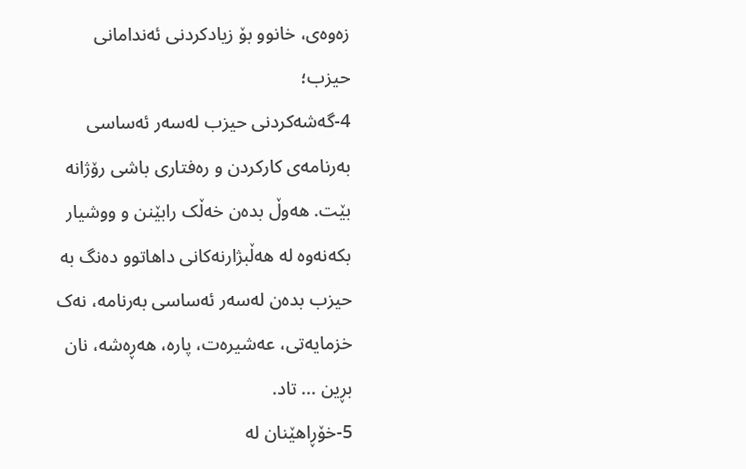زه‌وه‌ی، خانوو بۆ زیادکردنی ئه‌ندامانی حیزب؛
4-گه‌شه‌کردنی حیزب له‌سه‌ر ئه‌ساسی به‌رنامه‌ی کارکردن و ره‌فتاری باشی رۆژانه‌ بێت. هه‌وڵ بده‌ن خه‌ڵک رابێنن و ووشیار بکه‌نه‌وه‌ له‌ هه‌ڵبژارنه‌کانی داهاتوو ده‌نگ به‌ حیزب بده‌ن له‌سه‌ر ئه‌ساسی به‌رنامه‌، نه‌ک خزمایه‌تی، عه‌شیره‌ت، پاره‌، هه‌ڕه‌شه‌، نان بڕین ... تاد.
5-خۆڕاهێنان له‌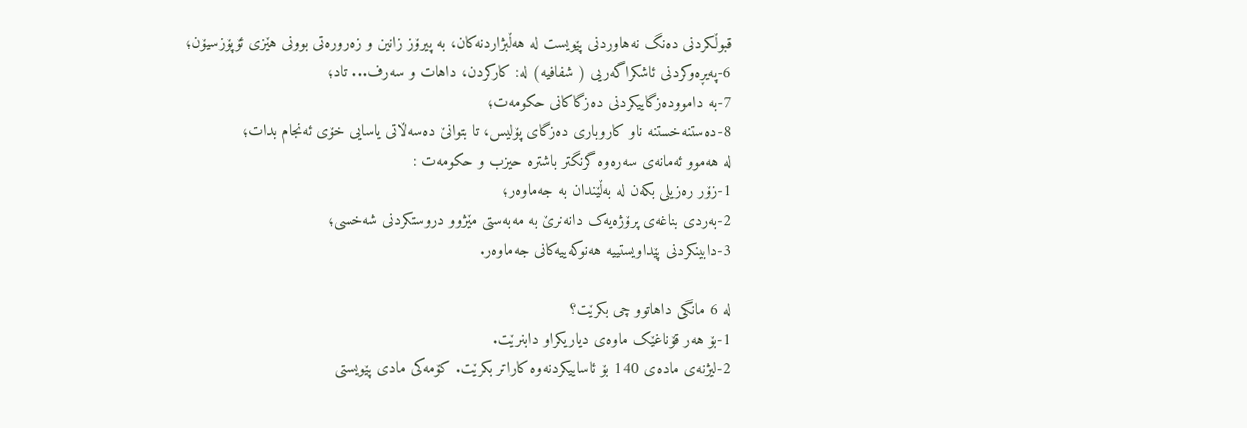قبوڵکردنی ده‌نگ نه‌هاوردنی پێویست له‌ هه‌ڵبژاردنه‌کان، به‌ پیرۆز زانین و زه‌روره‌تی بوونی هێزی ئۆپۆزسیۆن؛
6-په‌یڕه‌وکردنی ئاشکراگه‌ریی ( شفافیه‌) له‌: کارکردن، داهات و سه‌رف... تاد؛
7-به‌ دامووده‌زگاییکردنی ده‌زگاکانی حکومه‌ت؛
8-ده‌ستنه‌خستنه‌ ناو کاروباری ده‌زگای پۆلیس، تا بتوانێ ده‌سه‌ڵاتی یاسایی خۆی ئه‌نجام بدات؛
له‌ هه‌موو ئه‌مانه‌ی سه‌ره‌وه‌ گرنگتر باشتره‌‌ حیزب و حکومه‌ت :
1-زۆر ره‌زیلی بکه‌ن له‌ به‌ڵێندان به‌ جه‌ماوه‌ر؛
2-به‌ردی بناغه‌ی پرۆژه‌یه‌ک دانه‌نرێ به‌ مه‌به‌ستی مێژوو دروستکردنی شه‌خسی؛
3-دابینکردنی پێداویستییه‌ هه‌نوکه‌ییه‌کانی جه‌ماوه‌ر.

له‌ 6 مانگی داهاتوو چی بکرێت؟
1-بۆ هه‌ر قۆناغێک ماوه‌ی دیاریکراو دابنرێت.
2-لیژنه‌ی ماده‌ی 140 بۆ ئاساییکردنه‌وه‌ کاراتر بکرێت. کۆمه‌کی مادی پێویستی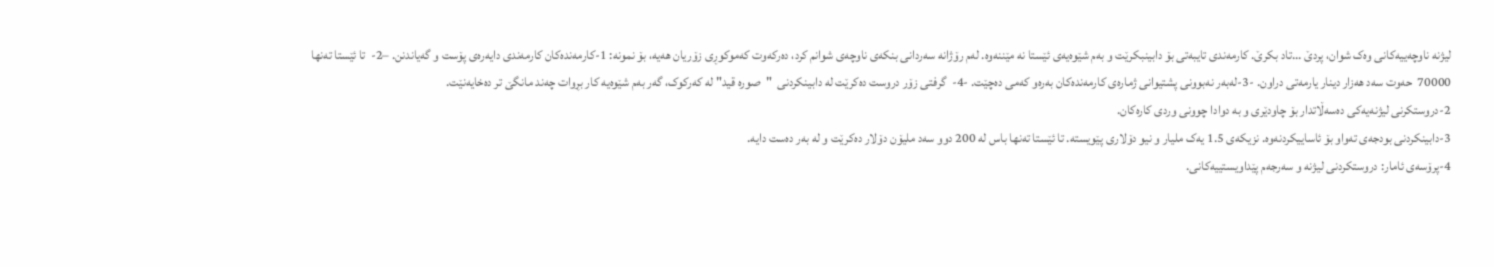لیژنه‌ ناوچه‌ییه‌کانی وه‌ک شوان، پردێ ...تاد بکرێ. کارمه‌ندی تایبه‌تی بۆ دابینبکرێت و به‌م شێوه‌یه‌ی ئێستا نه‌ مێننه‌وه‌. له‌م رۆژانه‌ سه‌ردانی بنکه‌ی ناوچه‌ی شوانم کرد، ده‌رکه‌وت که‌موکوڕی زۆریان هه‌یه‌، بۆ نمونه‌: 1-کارمه‌نده‌کان کارمه‌ندی دایه‌ره‌ی پۆست و گه‌یاندنن. –2-  تا ئێستا ته‌نها 70000  حه‌وت سه‌د هه‌زار دینار یارمه‌تی دراون. -3-له‌به‌ر نه‌بوونی پشتیوانی ژماره‌ی کارمه‌نده‌کان به‌ره‌و که‌می ده‌چێت. -4-  گرفتی زۆر دروست ده‌کرێت له‌ دابینکردنی  "صوره‌ قید" له‌ که‌رکوک، گه‌ر به‌م شێوه‌یه‌ کار بڕوات چه‌ند مانگێ تر ده‌خایه‌نێت.
2-دروستکرنی لیژنه‌یه‌کی ده‌سه‌ڵاتدار بۆ چاودێری و به‌ دوادا چوونی وردی کاره‌کان.
3-دابینکردنی بودجه‌ی ته‌واو بۆ ئاساییکردنه‌وه‌. نزیکه‌ی 1.5 یه‌ک ملیار و نیو دۆلاری پێویسته‌. تا ئێستا ته‌نها باس له‌ 200 دوو سه‌د ملیۆن دۆلار ده‌کرێت و له‌ به‌ر ده‌ست دایه‌.
4-پرۆسه‌ی ئامار: دروستکردنی لیژنه‌ و سه‌رجه‌م پێداویستییه‌کانی.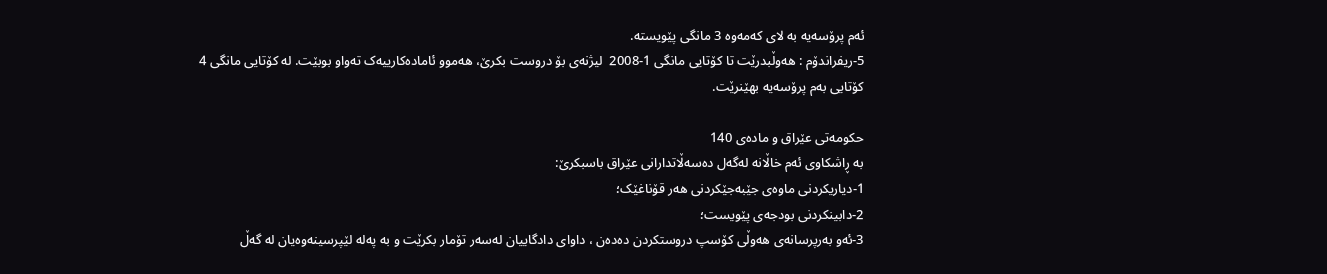ئه‌م پرۆسه‌یه‌ به‌ لای که‌مه‌وه‌ 3 مانگی پێویسته‌.
5-ریفراندۆم : هه‌وڵبدرێت تا کۆتایی مانگی 1-2008  لیژنه‌ی بۆ دروست بکرێ، هه‌موو ئاماده‌کارییه‌ک ته‌واو بوبێت. له‌ کۆتایی مانگی 4 کۆتایی به‌م پرۆسه‌یه‌ بهێنرێت.

حکومه‌تی عێراق و ماده‌ی 140
به‌ ڕاشکاوی ئه‌م خاڵانه له‌گه‌ل ده‌سه‌ڵاتدارانی عێراق باسبکرێ:
1-دیاریکردنی ماوه‌ی جێبه‌جێکردنی هه‌ر قۆناغێک؛
2-دابینکردنی بودجه‌ی پێویست؛
3-ئه‌و به‌رپرسانه‌ی هه‌وڵی کۆسپ دروستکردن ده‌ده‌ن ، داوای دادگاییان له‌سه‌ر تۆمار بکرێت و به‌ په‌له‌ لێپرسینه‌وه‌یان له‌ گه‌ڵ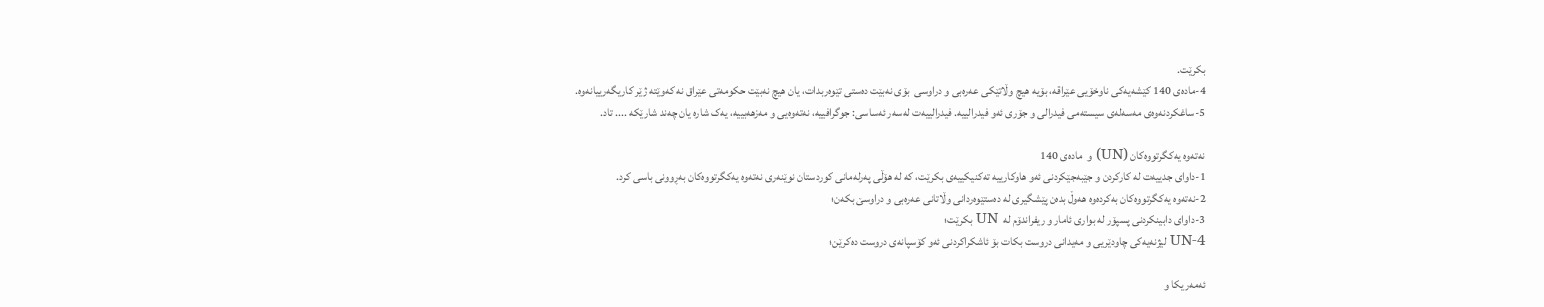بکرێت.
4-ماده‌ی 140 کێشه‌یه‌کی ناوخۆیی عێراقه‌، بۆیه‌ هیچ وڵاتێکی عه‌ره‌بی و دراوسی  بۆی نه‌بێت ده‌ستی تێوه‌ربدات، یان هیچ نه‌بێت حکومه‌تی عێراق نه‌ که‌وێته‌ ژێر کاریگه‌رییانه‌وه‌.
5-ساغکردنه‌وه‌ی مه‌سه‌له‌ی سیسته‌می فیدرالی و جۆری ئه‌و فیدرالییه‌. فیدرالییه‌ت له‌سه‌ر ئه‌ساسی: جوگرافییه‌، نه‌ته‌وه‌یی و مه‌زهه‌بییه‌، یه‌ک شاره‌ یان چه‌ند شارێکه‌ .... تاد.

نه‌ته‌وه‌ یه‌کگرتووه‌کان (UN) و  ماده‌ی 140
1-داوای جدییه‌ت له‌ کارکردن و جێبه‌جێکردنی ئه‌و هاوکارییه‌ ته‌کنیکییه‌ی بکرێت، که‌ له‌ هۆڵی په‌رله‌مانی کوردستان نوێنه‌ری نه‌ته‌وه‌ یه‌کگرتووه‌کان به‌ڕوونی باسی کرد.
2-نه‌ته‌وه‌ یه‌کگرتووه‌کان به‌کرده‌وه‌ هه‌وڵ بده‌ن پێشگیری له‌ ده‌ستێوه‌ردانی وڵاتانی عه‌ره‌بی و دراوسێ بکه‌ن؛
3-داوای دابینکردنی پسپۆر له‌ بواری ئامار و ریفراندۆم له‌  UN بکرێت؛
4-UN لیژنه‌یه‌کی چاودێریی و مه‌یدانی دروست بکات بۆ ئاشکراکردنی ئه‌و کۆسپانه‌ی دروست ده‌کرێن؛

ئه‌مه‌ریکا و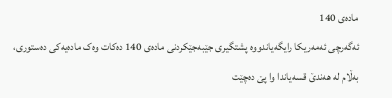ماده‌ی 140
ئه‌گه‌رچی ئه‌مه‌ریکا رایگه‌یاندووه‌ پشتگیری جێبه‌جێکردنی ماده‌ی 140 ده‌کات وه‌ک ماده‌یه‌کی ده‌ستوری، به‌ڵام له‌ هه‌ندێ قسه‌یاندا وا پێ ده‌چێت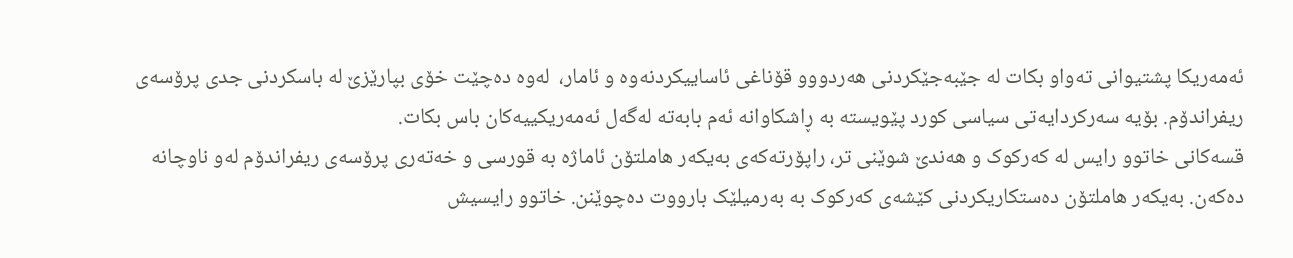ئه‌مه‌ریکا پشتیوانی ته‌واو بکات له‌ جێبه‌جێکردنی هه‌ردووو قۆناغی ئاساییکردنه‌وه‌ و ئامار،  له‌وه‌ ده‌چێت خۆی بپارێزێ له‌ باسکردنی جدی پرۆسه‌ی ریفراندۆم. بۆیه‌ سه‌رکردایه‌تی سیاسی كورد پێویسته‌ به‌ ڕاشکاوانه‌ ئه‌م بابه‌ته‌ له‌گه‌ل ئه‌مه‌ریکییه‌کان باس بکات.
قسه‌کانی خاتوو رایس له‌ که‌رکوک و هه‌ندێ شوێنی تر، راپۆرته‌که‌ی به‌یکه‌ر هاملتۆن ئاماژه‌ به‌ قورسی و خه‌ته‌ری پرۆسه‌ی ریفراندۆم له‌و ناوچانه‌ ده‌که‌ن. به‌یکه‌ر هاملتۆن ده‌ستکاریکردنی کێشه‌ی که‌رکوک به‌ به‌رمیلێک بارووت ده‌چوێنن. خاتوو رایسیش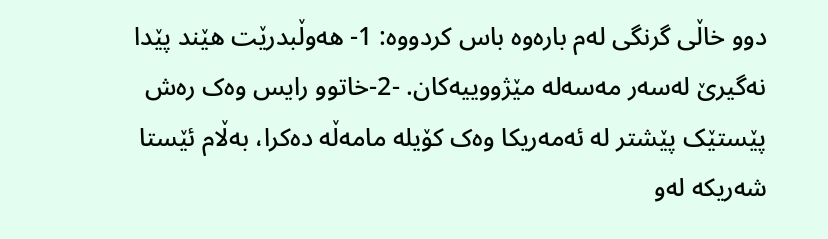دوو خاڵی گرنگی له‌م باره‌وه‌ باس کردووه‌: 1- هه‌وڵبدرێت هێند پێدا نه‌گیرێ له‌سه‌ر مه‌سه‌له‌ مێژووییه‌کان. -2-خاتوو رایس وه‌ک ره‌ش پێستێک پێشتر له‌ ئه‌مه‌ریکا وه‌ک کۆیله‌ مامه‌ڵه‌ ده‌کرا، به‌ڵام ئێستا شه‌ریکه‌ له‌و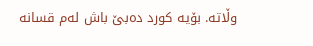وڵاته‌. بۆیه‌ کورد ده‌بێ باش له‌م قسانه‌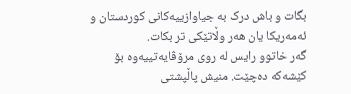بگات و باش درک به‌ جیاوازییه‌کانی کوردستان و ئه‌مه‌ریکا یان هه‌ر وڵاتێکی تر بکات.
گه‌ر خاتوو رایس له‌ روی مرۆڤایه‌تییه‌وه‌ بۆ کێشه‌که‌ ده‌چێت. منیش پاڵپشتی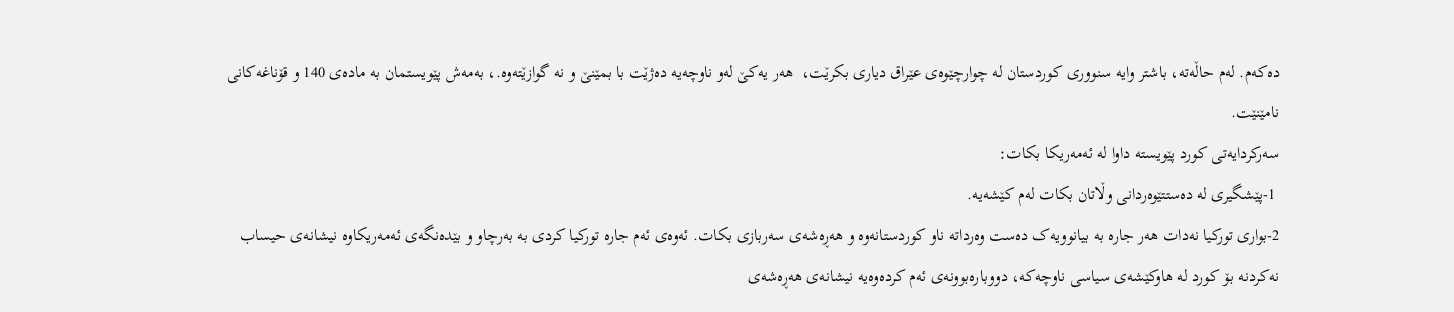ده‌که‌م. له‌م حاڵه‌ته‌، باشتر وایه‌ سنووری کوردستان له‌ چوارچێوه‌ی عێراق دیاری بکرێت،  هه‌ر یه‌کێ له‌و ناوچه‌یه‌ ده‌ژێت با بمێنێ و نه‌ گوازێته‌وه‌.، به‌مه‌ش پێویستمان به‌ ماده‌ی 140 و قۆناغه‌کانی نامێنێت.
سه‌رکردایه‌تی کورد پێویسته‌ داوا له‌ ئه‌مه‌ریکا بکات:
 1-پێشگیری له‌ ده‌ستتێوه‌ردانی وڵاتان بکات له‌م کێشه‌یه‌.
2-بواری تورکیا نه‌دات هه‌ر جاره‌ به‌ بیانوویه‌ک ده‌ست وه‌رداته‌‌ ناو کوردستانه‌وه‌ و هه‌ڕه‌شه‌ی سه‌ربازی بکات. ئه‌وه‌ی ئه‌م جاره‌ تورکیا کردی به‌ به‌رچاو و بێده‌نگه‌ی ئه‌مه‌ریکاوه‌ نیشانه‌ی حیساب نه‌کردنه‌ بۆ کورد له‌ هاوکێشه‌ی سیاسی ناوچه‌که‌، دووباره‌بوونه‌ی ئه‌م کرده‌وه‌یه‌ نیشانه‌ی هه‌ڕه‌شه‌ی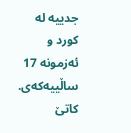جدییه‌ له‌ کورد و ئه‌زمونه‌ 17 ساڵییه‌که‌ی. کاتێ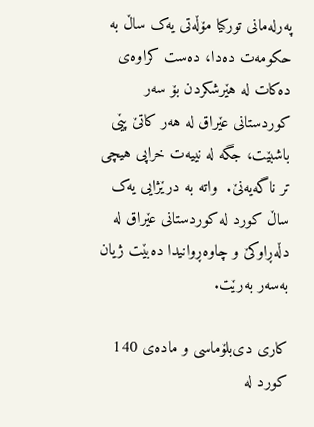په‌رله‌مانی تورکیا مۆڵه‌تی یه‌ک ساڵ به‌ حکومه‌ت ده‌دا، ده‌ست کراوه‌ی ده‌کات له‌ هێرشکردن بۆ سه‌ر کوردستانی عێراق له‌ هه‌ر کاتێ پێی باشبێت، جگه‌ له‌ نییه‌ت خراپی هیچی تر ناگه‌یه‌نێ.  واته‌ به‌ درێژایی یه‌ک ساڵ کورد له‌ کوردستانی عێراق له‌ دڵه‌ڕاوکێ و چاوه‌ڕوانیدا ده‌بێت ژیان به‌سه‌ر به‌رێت.

کاری دی‌بلۆماسی و ماده‌ی 140
كورد لە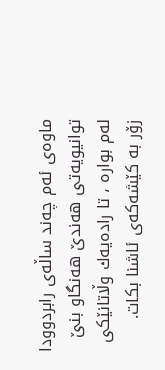ماوەی ئەم چەند ساڵەی رابردوودا توانیویه‌تی هەندێ هەنگاو بنێ لەم بوارە ، تا رادەیەك وڵاتانێكی زۆر بە كێشەكەی ئاشنا بكات.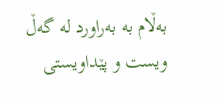بەڵام بە بەراورد لە گەڵ ویست و پێداویستی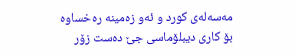مەسەلەی كورد و ئەو زەمینە رەخساوە بۆ كاری دیبلۆماسی جێ دەست زۆر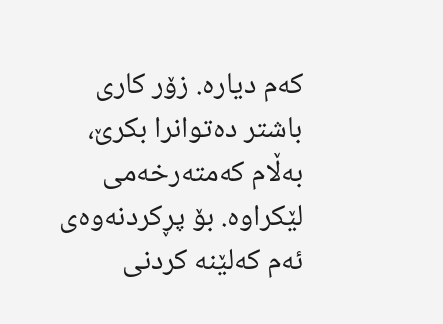كەم دیارە. زۆر كاری باشتر دەتوانرا بكرێ، بەڵام كەمتەرخەمی لێكراوە. بۆ پڕكردنەوەی ئەم كەلێنە كردنی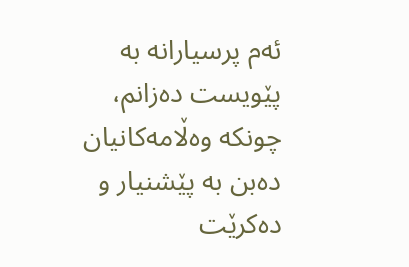ئەم پرسیارانە بە پێویست دەزانم، چونكە وەڵامەكانیان دەبن بە پێشنیار و دەكرێت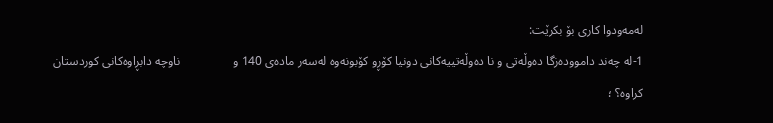لەمەودوا كاری بۆ بكرێت:
1-لە چەند داموودەزگا دەوڵەتی و نا دەوڵەتییەكانی دونیا كۆڕو كۆبونەوە لەسەر مادەی 140 و                 ناوچە دابڕاوەكانی كوردستان كراوە؟ ؛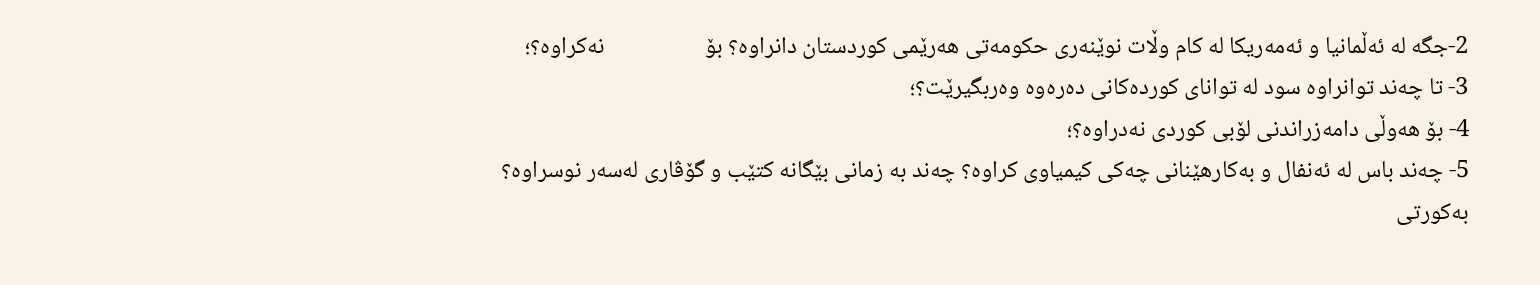2-جگە لە ئەڵمانیا و ئەمه‌ریكا لە كام وڵات نوێنەری حكومەتی هەرێمی كوردستان دانراوە؟ بۆ                   نەكراوە؟؛
3- تا چەند توانراوە سود لە توانای كوردەكانی دەرەوە وه‌ربگیرێت؟؛
4- بۆ هەوڵی دامەزراندنی لۆبی كوردی نەدراوە؟؛
5- چەند باس لە ئەنفال و بەكارهێنانی چەكی كیمیاوی كراوە؟ چەند بە زمانی بێگانە كتێب و گۆڤاری لەسەر نوسراوە؟
به‌کورتی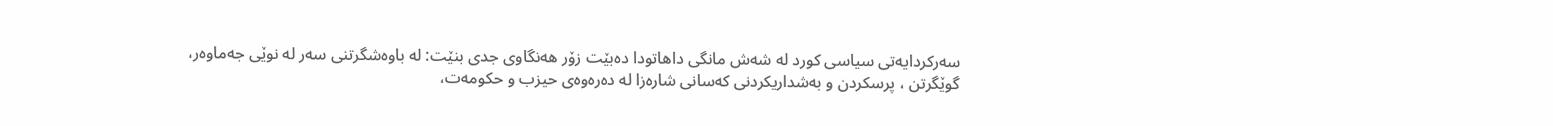سه‌رکردایه‌تی سیاسی کورد له‌ شه‌ش مانگی داهاتودا ده‌بێت زۆر هه‌نگاوی جدی بنێت: له‌ باوه‌شگرتنی سه‌ر له‌ نوێی جه‌ماوه‌ر، گوێگرتن ، پرسکردن و به‌شداریکردنی که‌سانی شاره‌زا له‌ ده‌ره‌وه‌ی حیزب و حکومه‌ت،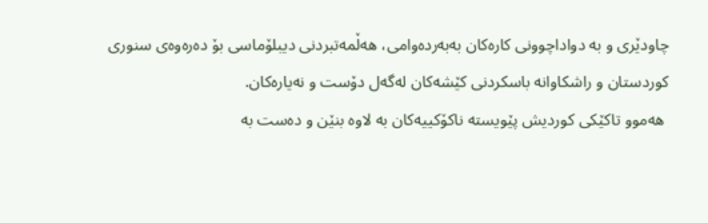چاو‌دێری و به‌ دواداچوونی کاره‌کان به‌به‌رده‌وامی، هه‌ڵمه‌تبردنی دیبلۆماسی بۆ ده‌ره‌وه‌ی سنوری کوردستان و راشکاوانه‌ باسکردنی کێشه‌کان له‌گه‌ل دۆست و نه‌یاره‌کان.
 هه‌موو تاکێکی کوردیش پێویسته‌ ناکۆکییه‌کان به‌ لاوه‌ بنێن و ده‌ست به‌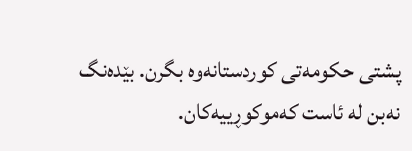پشتی حکومه‌تی کوردستانه‌وه‌ بگرن. بێده‌نگ نه‌بن له‌ ئاست که‌موکوڕییه‌کان.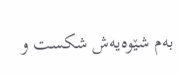به‌م شێوه‌یه‌ش شکست و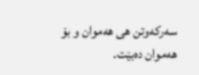سه‌رکه‌وتن هی هه‌موان و بۆ هه‌موان ده‌بێت.